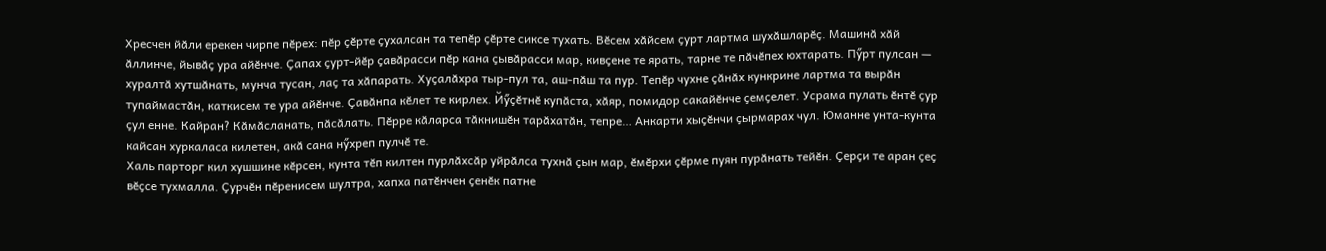Хресчен йӑли ерекен чирпе пӗрех: пӗр ҫӗрте ҫухалсан та тепӗр ҫӗрте сиксе тухать. Вӗсем хӑйсем ҫурт лартма шухӑшларӗҫ. Машинӑ хӑй ӑллинче, йывӑҫ ура айӗнче. Ҫапах ҫурт-йӗр ҫавӑрасси пӗр кана ҫывӑрасси мар, кивҫене те ярать, тарне те пӑчӗпех юхтарать. Пӳрт пулсан — хуралтӑ хутшӑнать, мунча тусан, лаҫ та хӑпарать. Хуҫалӑхра тыр-пул та, аш-пӑш та пур. Тепӗр чухне ҫӑнӑх кункрине лартма та вырӑн тупаймастӑн, каткисем те ура айӗнче. Ҫавӑнпа кӗлет те кирлех. Йӳҫӗтнӗ купӑста, хӑяр, помидор сакайӗнче ҫемҫелет. Усрама пулать ӗнтӗ ҫур ҫул енне. Кайран? Кӑмӑсланать, пӑсӑлать. Пӗрре кӑларса тӑкнишӗн тарӑхатӑн, тепре… Анкарти хыҫӗнчи ҫырмарах чул. Юманне унта-кунта кайсан хуркаласа килетен, акӑ сана нӳхреп пулчӗ те.
Халь парторг кил хушшине кӗрсен, кунта тӗп килтен пурлӑхсӑр уйрӑлса тухнӑ ҫын мар, ӗмӗрхи ҫӗрме пуян пурӑнать тейӗн. Ҫерҫи те аран ҫеҫ вӗҫсе тухмалла. Ҫурчӗн пӗренисем шултра, хапха патӗнчен ҫенӗк патне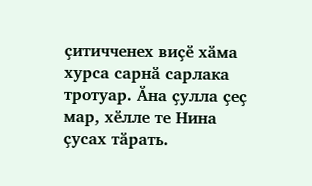ҫитичченех виҫӗ хӑма хурса сарнӑ сарлака тротуар. Ӑна ҫулла ҫеҫ мар, хӗлле те Нина ҫусах тӑрать.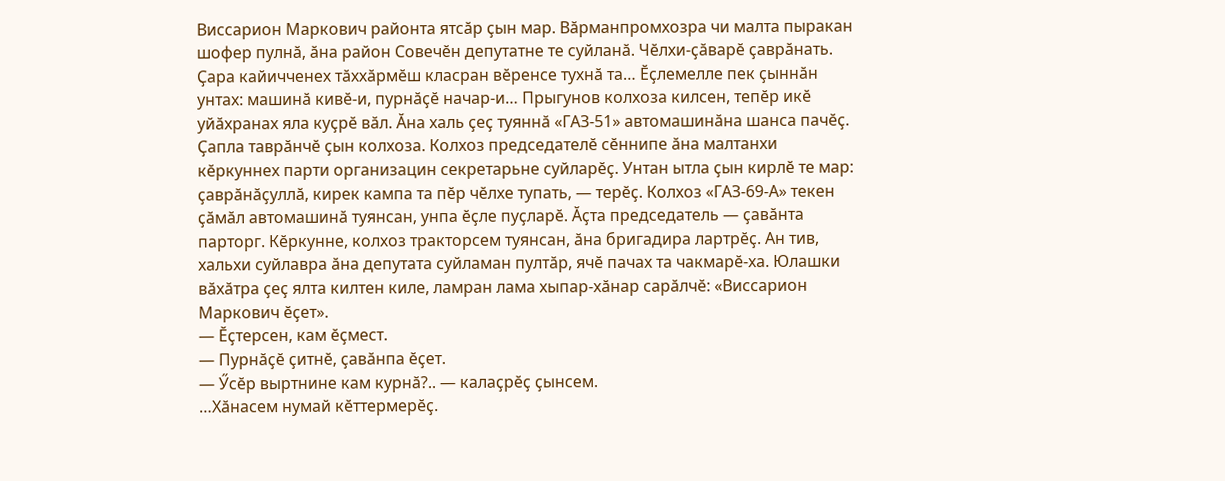Виссарион Маркович районта ятсӑр ҫын мар. Вӑрманпромхозра чи малта пыракан шофер пулнӑ, ӑна район Совечӗн депутатне те суйланӑ. Чӗлхи-ҫӑварӗ ҫаврӑнать. Ҫара кайичченех тӑххӑрмӗш класран вӗренсе тухнӑ та… Ӗҫлемелле пек ҫыннӑн унтах: машинӑ кивӗ-и, пурнӑҫӗ начар-и… Прыгунов колхоза килсен, тепӗр икӗ уйӑхранах яла куҫрӗ вӑл. Ӑна халь ҫеҫ туяннӑ «ГАЗ-51» автомашинӑна шанса пачӗҫ. Ҫапла таврӑнчӗ ҫын колхоза. Колхоз председателӗ сӗннипе ӑна малтанхи кӗркуннех парти организацин секретарьне суйларӗҫ. Унтан ытла ҫын кирлӗ те мар: ҫаврӑнӑҫуллӑ, кирек кампа та пӗр чӗлхе тупать, — терӗҫ. Колхоз «ГАЗ-69-А» текен ҫӑмӑл автомашинӑ туянсан, унпа ӗҫле пуҫларӗ. Ӑҫта председатель — ҫавӑнта парторг. Кӗркунне, колхоз тракторсем туянсан, ӑна бригадира лартрӗҫ. Ан тив, хальхи суйлавра ӑна депутата суйламан пултӑр, ячӗ пачах та чакмарӗ-ха. Юлашки вӑхӑтра ҫеҫ ялта килтен киле, ламран лама хыпар-хӑнар сарӑлчӗ: «Виссарион Маркович ӗҫет».
— Ӗҫтерсен, кам ӗҫмест.
— Пурнӑҫӗ ҫитнӗ, ҫавӑнпа ӗҫет.
— Ӳсӗр выртнине кам курнӑ?.. — калаҫрӗҫ ҫынсем.
…Хӑнасем нумай кӗттермерӗҫ.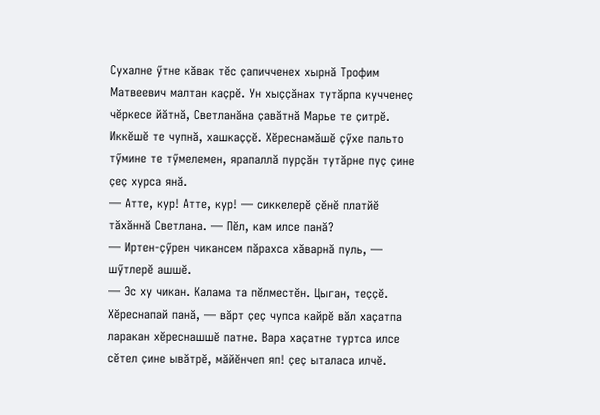Сухалне ӳтне кӑвак тӗс ҫапичченех хырнӑ Трофим Матвеевич малтан каҫрӗ. Ун хыҫҫӑнах тутӑрпа кучченеҫ чӗркесе йӑтнӑ, Светланӑна ҫавӑтнӑ Марье те ҫитрӗ. Иккӗшӗ те чупнӑ, хашкаҫҫӗ. Хӗреснамӑшӗ ҫӳхе пальто тӳмине те тӳмелемен, ярапаллӑ пурҫӑн тутӑрне пуҫ ҫине ҫеҫ хурса янӑ.
— Атте, кур! Атте, кур! — сиккелерӗ ҫӗнӗ платйӗ тӑхӑннӑ Светлана. — Пӗл, кам илсе панӑ?
— Иртен-ҫӳрен чикансем пӑрахса хӑварнӑ пуль, — шӳтлерӗ ашшӗ.
— Эс ху чикан. Калама та пӗлместӗн. Цыган, теҫҫӗ. Хӗреснапай панӑ, — вӑрт ҫеҫ чупса кайрӗ вӑл хаҫатпа ларакан хӗреснашшӗ патне. Вара хаҫатне туртса илсе сӗтел ҫине ывӑтрӗ, мӑйӗнчеп яп! ҫеҫ ыталаса илчӗ.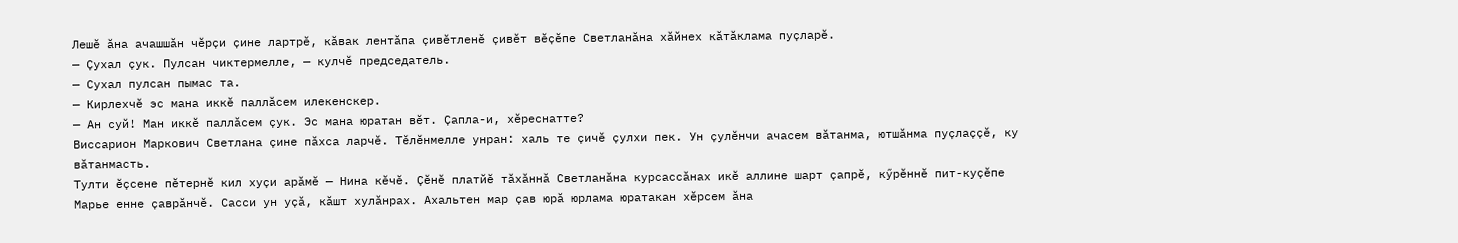Лешӗ ӑна ачашшӑн чӗрҫи ҫине лартрӗ, кӑвак лентӑпа ҫивӗтленӗ ҫивӗт вӗҫӗпе Светланӑна хӑйнех кӑтӑклама пуҫларӗ.
— Ҫухал ҫук. Пулсан чиктермелле, — кулчӗ председатель.
— Сухал пулсан пымас та.
— Кирлехчӗ эс мана иккӗ паллӑсем илекенскер.
— Ан суй! Ман иккӗ паллӑсем ҫук. Эс мана юратан вӗт. Ҫапла-и, хӗреснатте?
Виссарион Маркович Светлана ҫине пӑхса ларчӗ. Тӗлӗнмелле унран: халь те ҫичӗ ҫулхи пек. Ун ҫулӗнчи ачасем вӑтанма, ютшӑнма пуҫлаҫҫӗ, ку вӑтанмасть.
Тулти ӗҫсене пӗтернӗ кил хуҫи арӑмӗ — Нина кӗчӗ. Ҫӗнӗ платйӗ тӑхӑннӑ Светланӑна курсассӑнах икӗ аллине шарт ҫапрӗ, кӳрӗннӗ пит-куҫӗпе Марье енне ҫаврӑнчӗ. Сасси ун уҫӑ, кӑшт хулӑнрах. Ахальтен мар ҫав юрӑ юрлама юратакан хӗрсем ӑна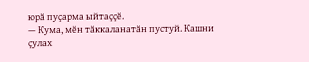юрӑ пуҫарма ыйтаҫҫӗ.
— Кума, мӗн тӑккаланатӑн пустуй. Кашни ҫулах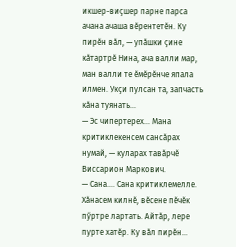икшер-виҫшер парне парса ачана ачаша вӗрентетӗн. Ку пирӗн вӑл, — упӑшки ҫине кӑтартрӗ Нина, ача валли мар, ман валли те ӗмӗрӗнче япала илмен. Укҫи пулсан та, запчасть кӑна туянать…
— Эс чипертерех… Мана критиклекенсем сансӑрах нумай, — куларах тавӑрчӗ Виссарион Маркович.
— Сана…. Сана критиклемелле. Хӑнасем килнӗ, вӗсене пӗчӗк пӳртре лартать. Айтӑр, лере пурте хатӗр. Ку вӑл пирӗн…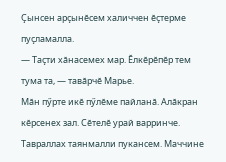Ҫынсен арҫынӗсем халиччен ӗҫтерме пуҫламалла.
— Таҫти хӑнасемех мар. Ӗлкӗрӗпӗр тем тума та, — тавӑрчӗ Марье.
Мӑн пӳрте икӗ пӳлӗме пайланӑ. Алӑкран кӗрсенех зал. Сӗтелӗ урай варринче. Тавраллах таянмалли пукансем. Маччине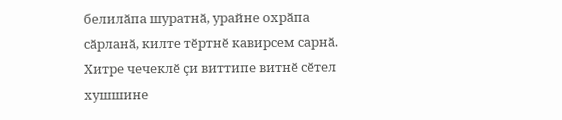белилӑпа шуратнӑ, урайне охрӑпа сӑрланӑ, килте тӗртнӗ кавирсем сарнӑ.
Хитре чечеклӗ ҫи виттипе витнӗ сӗтел хушшине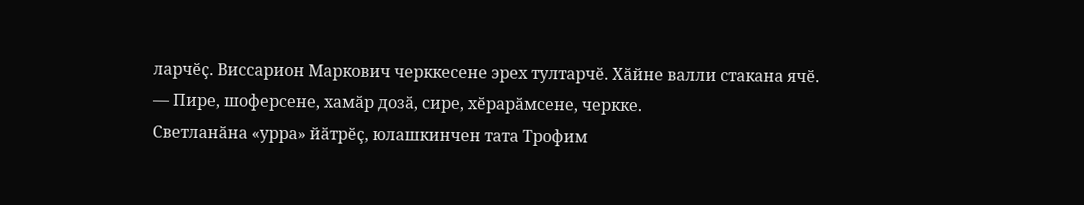ларчӗҫ. Виссарион Маркович черккесене эрех тултарчӗ. Хӑйне валли стакана ячӗ.
— Пире, шоферсене, хамӑр дозӑ, сире, хӗрарӑмсене, черкке.
Светланӑна «урра» йӑтрӗҫ, юлашкинчен тата Трофим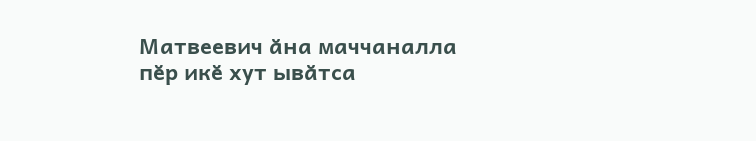Матвеевич ӑна маччаналла пӗр икӗ хут ывӑтса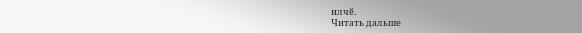илчӗ.
Читать дальше